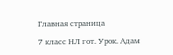Главная страница

7 класс НЛ гот. Урок. Адам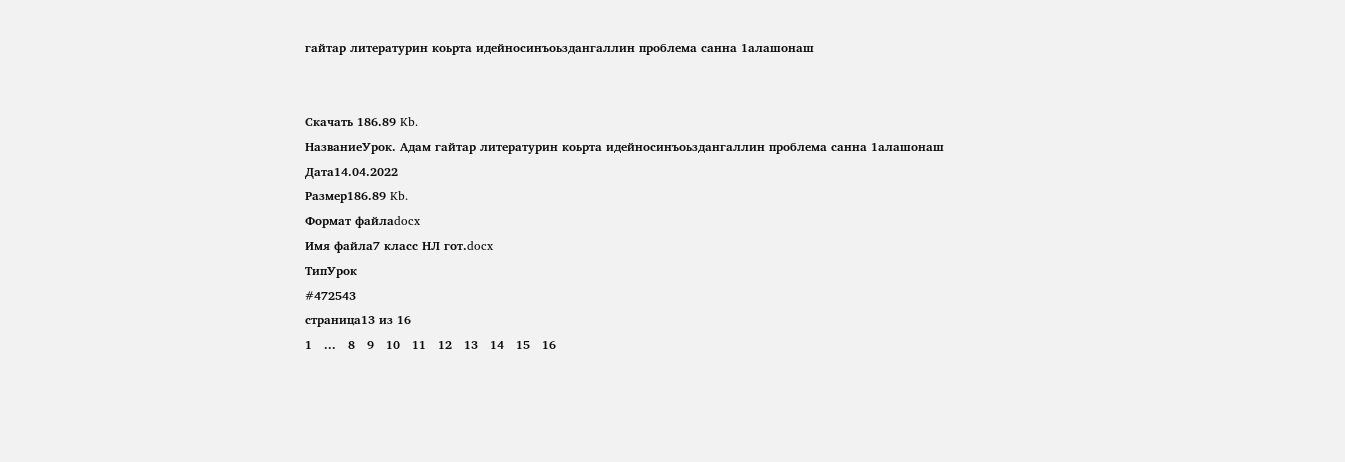гайтар литературин коьрта идейносинъоьздангаллин проблема санна 1алашонаш


Скачать 186.89 Kb.
НазваниеУрок. Адам гайтар литературин коьрта идейносинъоьздангаллин проблема санна 1алашонаш
Дата14.04.2022
Размер186.89 Kb.
Формат файлаdocx
Имя файла7 класс НЛ гот.docx
ТипУрок
#472543
страница13 из 16
1   ...   8   9   10   11   12   13   14   15   16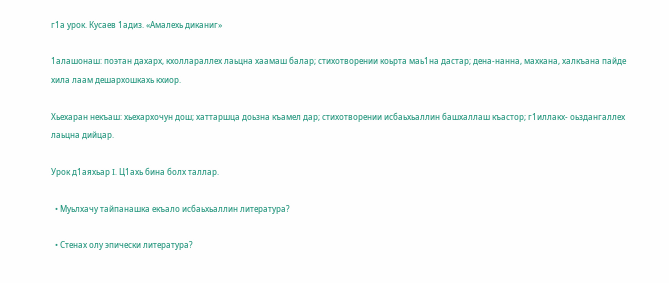г1а урок. Кусаев 1адиз. «Амалехь диканиг»

1алашонаш: поэтан дахарх, кхоллараллех лаьцна хаамаш балар; стихотворении коьрта маь1на дастар; дена-нанна, махкана, халкъана пайде хила лаам дешархошкахь кхиор.

Хьехаран некъаш: хьехархочун дош; хаттаршца доьзна къамел дар; стихотворении исбаьхьаллин башхаллаш къастор; г1иллакх- оьздангаллех лаьцна дийцар.

Урок д1аяхьар I. Ц1ахь бина болх таллар.

  • Муьлхачу тайпанашка екъало исбаьхьаллин литература?

  • Стенах олу эпически литература?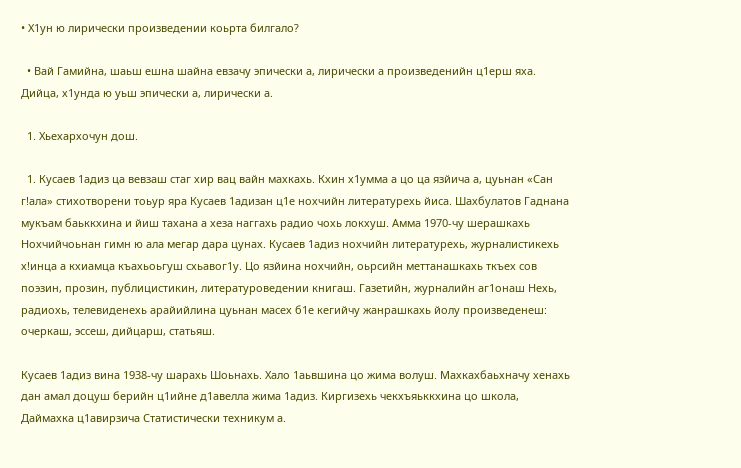• Х1ун ю лирически произведении коьрта билгало?

  • Вай Гамийна, шаьш ешна шайна евзачу эпически а, лирически а произведенийн ц1ерш яха. Дийца, х1унда ю уьш эпически а, лирически а.

  1. Хьехархочун дош.

  1. Кусаев 1адиз ца вевзаш стаг хир вац вайн махкахь. Кхин х1умма а цо ца язйича а, цуьнан «Сан г!ала» стихотворени тоьур яра Кусаев 1адизан ц1е нохчийн литературехь йиса. Шахбулатов Гаднана мукъам баьккхина и йиш тахана а хеза наггахь радио чохь локхуш. Амма 1970-чу шерашкахь Нохчийчоьнан гимн ю ала мегар дара цунах. Кусаев 1адиз нохчийн литературехь, журналистикехь х!инца а кхиамца къахьоьгуш схьавог1у. Цо язйина нохчийн, оьрсийн меттанашкахь ткъех сов поэзин, прозин, публицистикин, литературоведении книгаш. Газетийн, журналийн аг1онаш Нехь, радиохь, телевиденехь арайийлина цуьнан масех б1е кегийчу жанрашкахь йолу произведенеш: очеркаш, эссеш, дийцарш, статьяш.

Кусаев 1адиз вина 1938-чу шарахь Шоьнахь. Хало 1аьвшина цо жима волуш. Махкахбаьхначу хенахь дан амал доцуш берийн ц1ийне д1авелла жима 1адиз. Киргизехь чекхъяьккхина цо школа, Даймахка ц1авирзича Статистически техникум а.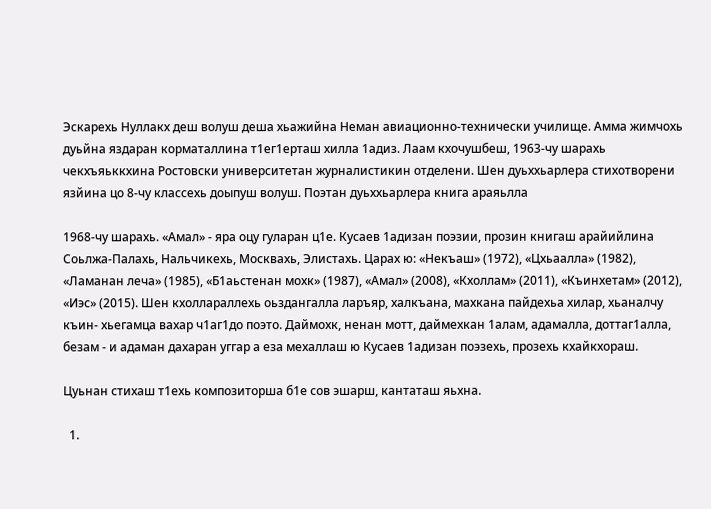Эскарехь Нуллакх деш волуш деша хьажийна Неман авиационно-технически училище. Амма жимчохь дуьйна яздаран корматаллина т1ег1ерташ хилла 1адиз. Лаам кхочушбеш, 1963-чу шарахь чекхъяьккхина Ростовски университетан журналистикин отделени. Шен дуьххьарлера стихотворени язйина цо 8-чу классехь доыпуш волуш. Поэтан дуьххьарлера книга араяьлла

1968-чу шарахь. «Амал» - яра оцу гуларан ц1е. Кусаев 1адизан поэзии, прозин книгаш арайийлина Соьлжа-Палахь, Нальчикехь, Москвахь, Элистахь. Царах ю: «Некъаш» (1972), «Цхьаалла» (1982), «Ламанан леча» (1985), «Б1аьстенан мохк» (1987), «Амал» (2008), «Кхоллам» (2011), «Къинхетам» (2012), «Иэс» (2015). Шен кхоллараллехь оьздангалла ларъяр, халкъана, махкана пайдехьа хилар, хьаналчу къин- хьегамца вахар ч1аг1до поэто. Даймохк, ненан мотт, даймехкан 1алам, адамалла, доттаг1алла, безам - и адаман дахаран уггар а еза мехаллаш ю Кусаев 1адизан поэзехь, прозехь кхайкхораш.

Цуьнан стихаш т1ехь композиторша б1е сов эшарш, кантаташ яьхна.

  1.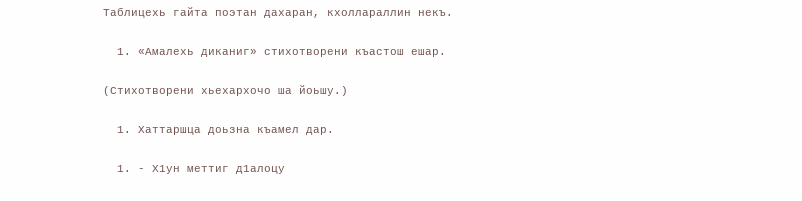Таблицехь гайта поэтан дахаран, кхоллараллин некъ.

  1. «Амалехь диканиг» стихотворени къастош ешар.

(Стихотворени хьехархочо ша йоьшу.)

  1. Хаттаршца доьзна къамел дар.

  1. - Х1ун меттиг д1алоцу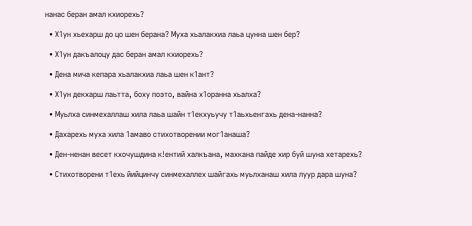нанас беран амал кхиорехь?

  • Х1ун хьехарш до цо шен берана? Муха хьалакхиа лаьа цунна шен бер?

  • Х1ун дакъалоцу дас беран амал кхиорехь?

  • Дена мича кепара хьалакхиа лаьа шен к1ант?

  • Х1ун декхарш лаьтта, боху поэто, вайна х1оранна хьалха?

  • Муьлха синмехаллаш хила лаьа шайн т1екхуьучу т1аьхьенгахь дена-нанна?

  • Дахарехь муха хила 1амаво стихотворении мог1анаша?

  • Ден-ненан весет кхочушдина к!ентий халкъана, махкана пайде хир буй шуна хетарехь?

  • Стихотворени т1ехь йийцинчу синмехаллех шайгахь муьлханаш хила луур дара шуна?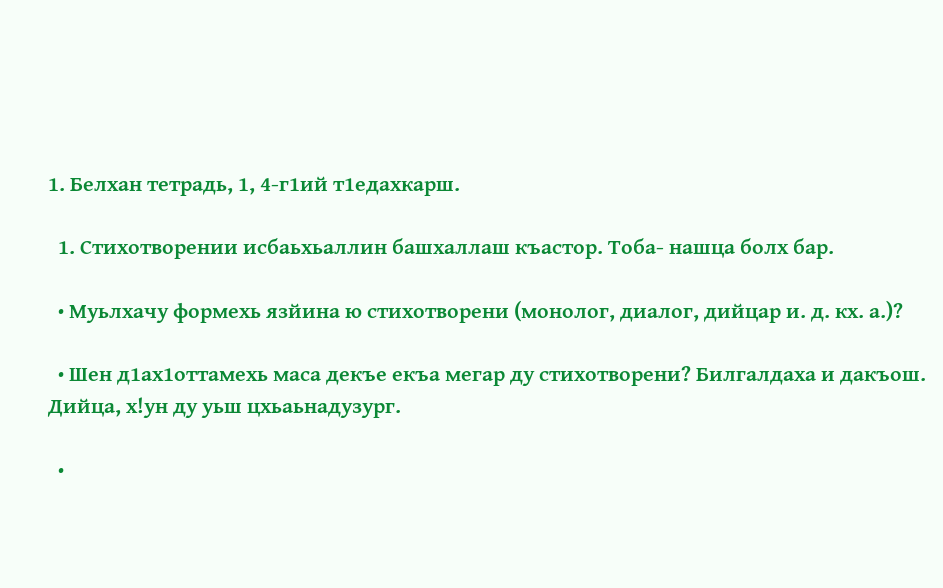1. Белхан тетрадь, 1, 4-г1ий т1едахкарш.

  1. Стихотворении исбаьхьаллин башхаллаш къастор. Тоба- нашца болх бар.

  • Муьлхачу формехь язйина ю стихотворени (монолог, диалог, дийцар и. д. кх. а.)?

  • Шен д1ах1оттамехь маса декъе екъа мегар ду стихотворени? Билгалдаха и дакъош. Дийца, х!ун ду уьш цхьаьнадузург.

  •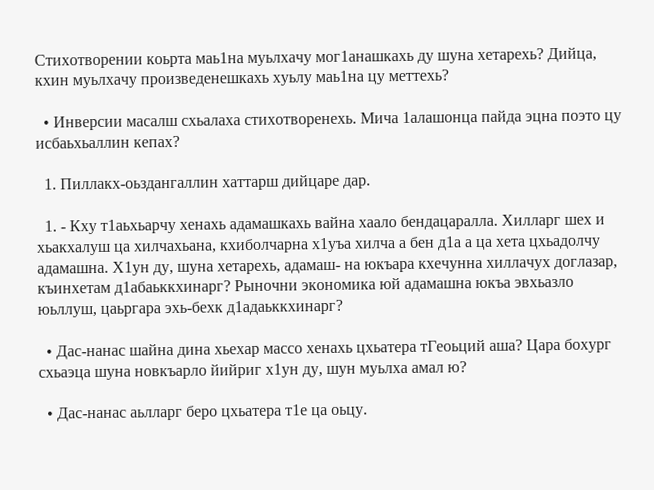Стихотворении коьрта маь1на муьлхачу мог1анашкахь ду шуна хетарехь? Дийца, кхин муьлхачу произведенешкахь хуьлу маь1на цу меттехь?

  • Инверсии масалш схьалаха стихотворенехь. Мича 1алашонца пайда эцна поэто цу исбаьхьаллин кепах?

  1. Пиллакх-оьздангаллин хаттарш дийцаре дар.

  1. - Кху т1аьхьарчу хенахь адамашкахь вайна хаало бендацаралла. Хилларг шех и хьакхалуш ца хилчахьана, кхиболчарна х1уъа хилча а бен д1а а ца хета цхьадолчу адамашна. Х1ун ду, шуна хетарехь, адамаш- на юкъара кхечунна хиллачух доглазар, къинхетам д1абаьккхинарг? Рыночни экономика юй адамашна юкъа эвхьазло юьллуш, цаьргара эхь-бехк д1адаьккхинарг?

  • Дас-нанас шайна дина хьехар массо хенахь цхьатера тГеоьций аша? Цара бохург схьаэца шуна новкъарло йийриг х1ун ду, шун муьлха амал ю?

  • Дас-нанас аьлларг беро цхьатера т1е ца оьцу.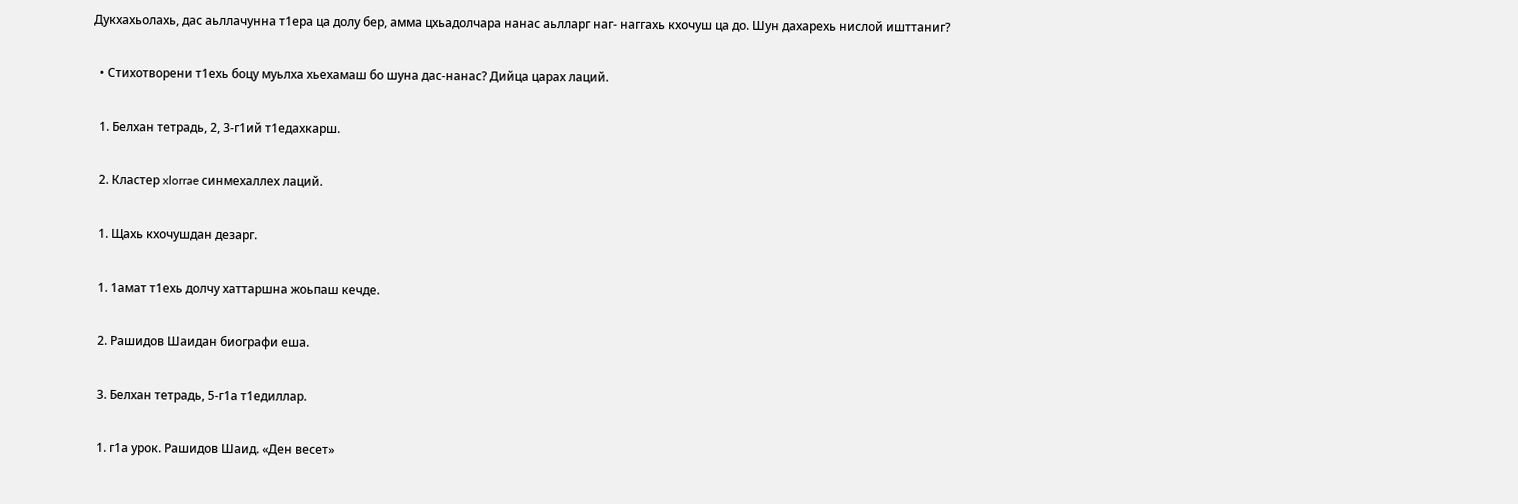Дукхахьолахь, дас аьллачунна т1ера ца долу бер, амма цхьадолчара нанас аьлларг наг- наггахь кхочуш ца до. Шун дахарехь нислой ишттаниг?

  • Стихотворени т1ехь боцу муьлха хьехамаш бо шуна дас-нанас? Дийца царах лаций.

  1. Белхан тетрадь, 2, 3-г1ий т1едахкарш.

  2. Кластер xlorrae синмехаллех лаций.

  1. Щахь кхочушдан дезарг.

  1. 1амат т1ехь долчу хаттаршна жоьпаш кечде.

  2. Рашидов Шаидан биографи еша.

  3. Белхан тетрадь, 5-г1а т1едиллар.

  1. г1а урок. Рашидов Шаид. «Ден весет»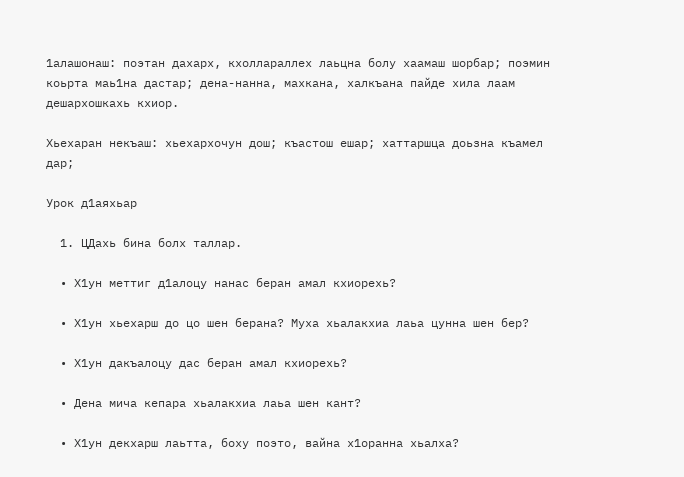1алашонаш: поэтан дахарх, кхоллараллех лаьцна болу хаамаш шорбар; поэмин коьрта маь1на дастар; дена-нанна, махкана, халкъана пайде хила лаам дешархошкахь кхиор.

Хьехаран некъаш: хьехархочун дош; къастош ешар; хаттаршца доьзна къамел дар;

Урок д1аяхьар

  1. ЦДахь бина болх таллар.

  • Х1ун меттиг д1алоцу нанас беран амал кхиорехь?

  • Х1ун хьехарш до цо шен берана? Муха хьалакхиа лаьа цунна шен бер?

  • Х1ун дакъалоцу дас беран амал кхиорехь?

  • Дена мича кепара хьалакхиа лаьа шен кант?

  • Х1ун декхарш лаьтта, боху поэто, вайна х1оранна хьалха?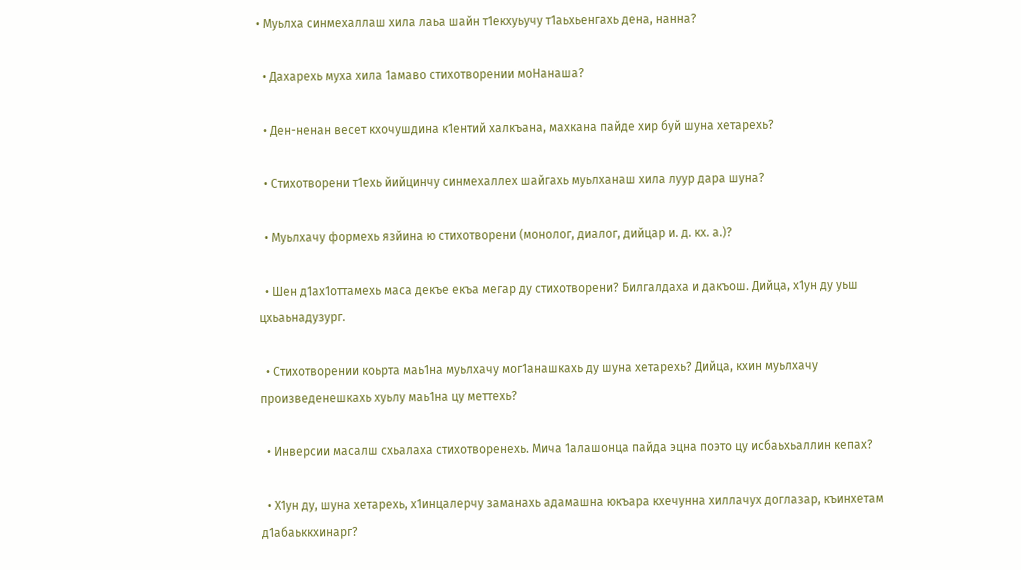• Муьлха синмехаллаш хила лаьа шайн т1екхуьучу т1аьхьенгахь дена, нанна?

  • Дахарехь муха хила 1амаво стихотворении моНанаша?

  • Ден-ненан весет кхочушдина к1ентий халкъана, махкана пайде хир буй шуна хетарехь?

  • Стихотворени т1ехь йийцинчу синмехаллех шайгахь муьлханаш хила луур дара шуна?

  • Муьлхачу формехь язйина ю стихотворени (монолог, диалог, дийцар и. д. кх. а.)?

  • Шен д1ах1оттамехь маса декъе екъа мегар ду стихотворени? Билгалдаха и дакъош. Дийца, х1ун ду уьш цхьаьнадузург.

  • Стихотворении коьрта маь1на муьлхачу мог1анашкахь ду шуна хетарехь? Дийца, кхин муьлхачу произведенешкахь хуьлу маь1на цу меттехь?

  • Инверсии масалш схьалаха стихотворенехь. Мича 1алашонца пайда эцна поэто цу исбаьхьаллин кепах?

  • Х1ун ду, шуна хетарехь, х1инцалерчу заманахь адамашна юкъара кхечунна хиллачух доглазар, къинхетам д1абаьккхинарг?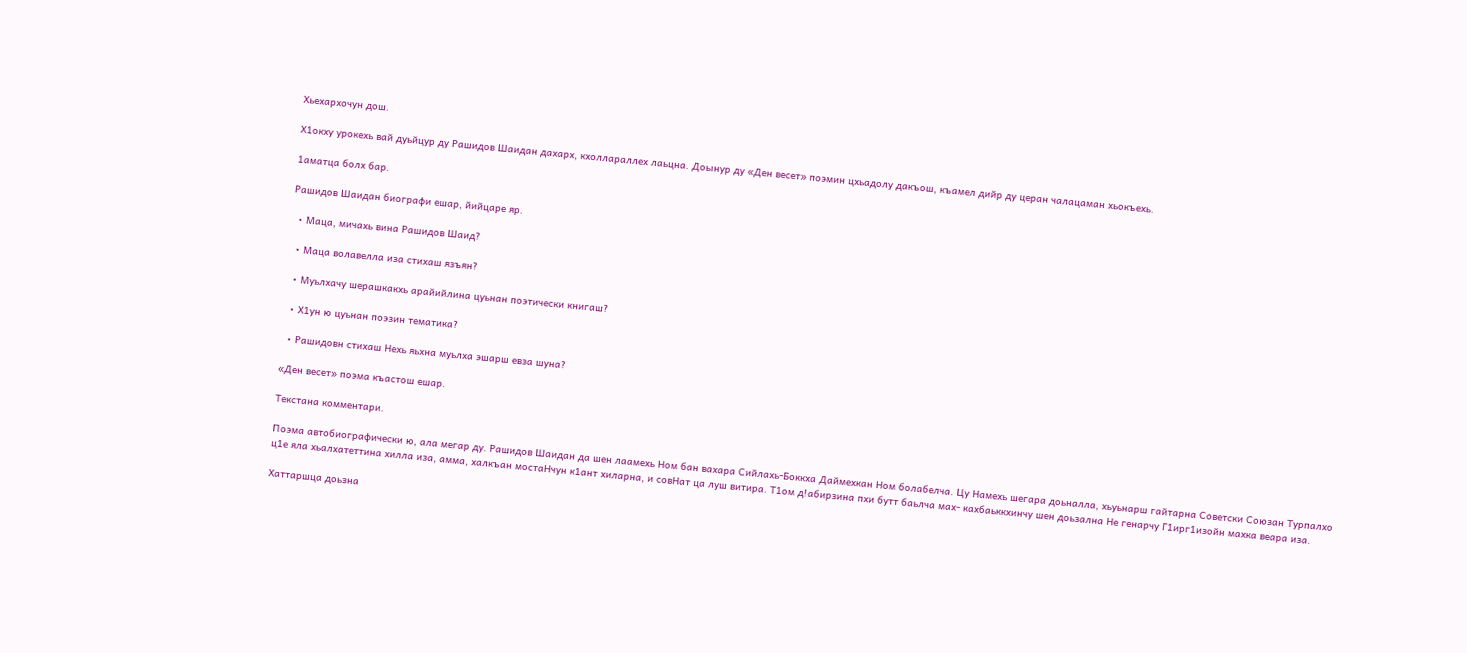Хьехархочун дош.

Х1окху урокехь вай дуьйцур ду Рашидов Шаидан дахарх, кхоллараллех лаьцна. Доынур ду «Ден весет» поэмин цхьадолу дакъош, къамел дийр ду церан чалацаман хьокъехь.

1аматца болх бар.

Рашидов Шаидан биографи ешар, йийцаре яр.

  • Маца, мичахь вина Рашидов Шаид?

  • Маца волавелла иза стихаш язъян?

  • Муьлхачу шерашкакхь арайийлина цуьнан поэтически книгаш?

  • Х1ун ю цуьнан поэзин тематика?

  • Рашидовн стихаш Нехь яьхна муьлха эшарш евза шуна?

«Ден весет» поэма къастош ешар.

Текстана комментари.

Поэма автобиографически ю, ала мегар ду. Рашидов Шаидан да шен лаамехь Ном бан вахара Сийлахь-Боккха Даймехкан Ном болабелча. Цу Намехь шегара доьналла, хьуьнарш гайтарна Советски Союзан Турпалхо ц1е яла хьалхатеттина хилла иза, амма, халкъан мостаНчун к1ант хиларна, и совНат ца луш витира. Т1ом д!абирзина пхи бутт баьлча мах- кахбаьккхинчу шен доьзална Не генарчу Г1ирг1изойн махка веара иза.

Хаттаршца доьзна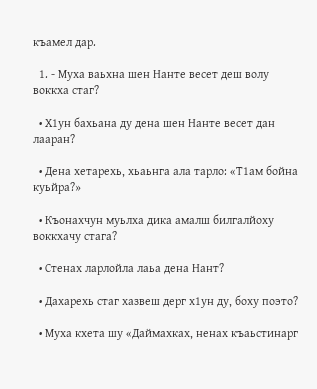къамел дар.

  1. - Муха ваьхна шен Нанте весет деш волу воккха стаг?

  • Х1ун бахьана ду дена шен Нанте весет дан лааран?

  • Дена хетарехь, хьаьнга ала тарло: «Т1ам бойна куьйра?»

  • Къонахчун муьлха дика амалш билгалйоху воккхачу стага?

  • Стенах ларлойла лаьа дена Нант?

  • Дахарехь стаг хазвеш дерг х1ун ду, боху поэто?

  • Муха кхета шу «Даймахках, ненах къаьстинарг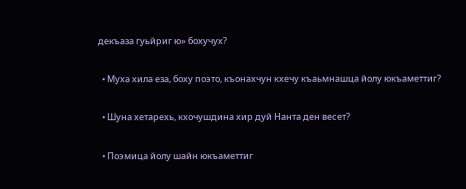декъаза гуьйриг ю» бохучух?

  • Муха хила еза, боху поэто, къонахчун кхечу къаьмнашца йолу юкъаметтиг?

  • Шуна хетарехь, кхочушдина хир дуй Нанта ден весет?

  • Поэмица йолу шайн юкъаметтиг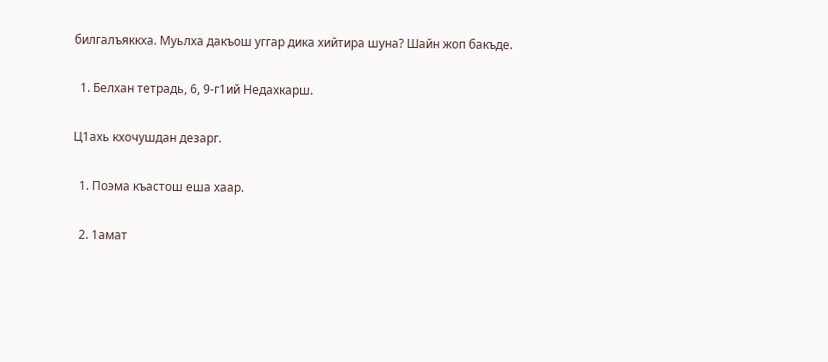билгалъяккха. Муьлха дакъош уггар дика хийтира шуна? Шайн жоп бакъде.

  1. Белхан тетрадь, 6, 9-г1ий Недахкарш.

Ц1ахь кхочушдан дезарг.

  1. Поэма къастош еша хаар.

  2. 1амат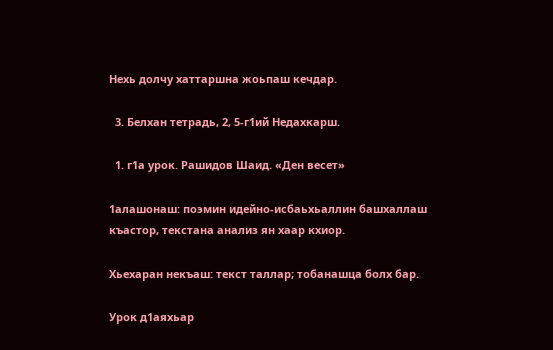Нехь долчу хаттаршна жоьпаш кечдар.

  3. Белхан тетрадь, 2, 5-г1ий Недахкарш.

  1. г1а урок. Рашидов Шаид. «Ден весет»

1алашонаш: поэмин идейно-исбаьхьаллин башхаллаш къастор, текстана анализ ян хаар кхиор.

Хьехаран некъаш: текст таллар; тобанашца болх бар.

Урок д1аяхьар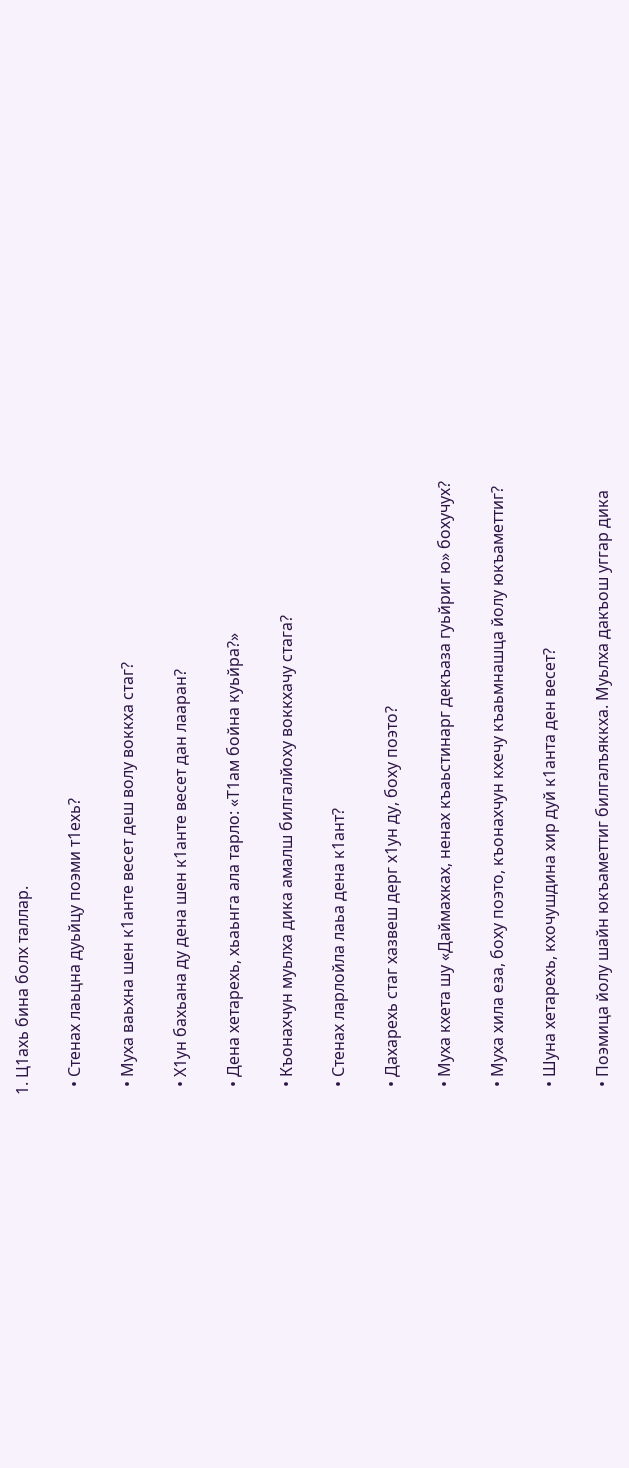1. Ц1ахь бина болх таллар.

  • Стенах лаьцна дуьйцу поэми т1ехь?

  • Муха ваьхна шен к1анте весет деш волу воккха стаг?

  • Х1ун бахьана ду дена шен к1анте весет дан лааран?

  • Дена хетарехь, хьаьнга ала тарло: «Т1ам бойна куьйра?»

  • Къонахчун муьлха дика амалш билгалйоху воккхачу стага?

  • Стенах ларлойла лаьа дена к1ант?

  • Дахарехь стаг хазвеш дерг х1ун ду, боху поэто?

  • Муха кхета шу «Даймахках, ненах къаьстинарг декъаза гуьйриг ю» бохучух?

  • Муха хила еза, боху поэто, къонахчун кхечу къаьмнашца йолу юкъаметтиг?

  • Шуна хетарехь, кхочушдина хир дуй к1анта ден весет?

  • Поэмица йолу шайн юкъаметтиг билгалъяккха. Муьлха дакъош уггар дика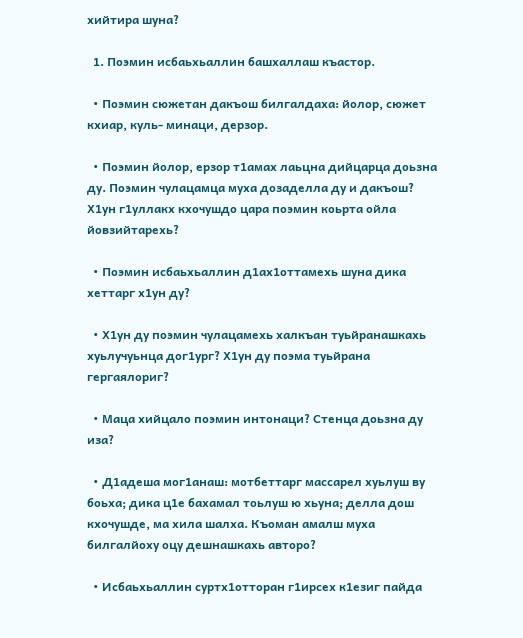хийтира шуна?

  1. Поэмин исбаьхьаллин башхаллаш къастор.

  • Поэмин сюжетан дакъош билгалдаха: йолор, сюжет кхиар, куль- минаци, дерзор.

  • Поэмин йолор, ерзор т1амах лаьцна дийцарца доьзна ду. Поэмин чулацамца муха дозаделла ду и дакъош? Х1ун г1уллакх кхочушдо цара поэмин коьрта ойла йовзийтарехь?

  • Поэмин исбаьхьаллин д1ах1оттамехь шуна дика хеттарг х1ун ду?

  • Х1ун ду поэмин чулацамехь халкъан туьйранашкахь хуьлучуьнца дог1ург? Х1ун ду поэма туьйрана гергаялориг?

  • Маца хийцало поэмин интонаци? Стенца доьзна ду иза?

  • Д1адеша мог1анаш: мотбеттарг массарел хуьлуш ву боьха; дика ц1е бахамал тоьлуш ю хьуна; делла дош кхочушде, ма хила шалха. Къоман амалш муха билгалйоху оцу дешнашкахь авторо?

  • Исбаьхьаллин суртх1отторан г1ирсех к1езиг пайда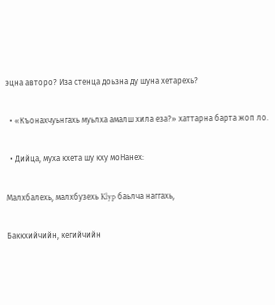эцна авторо? Иза стенца доьзна ду шуна хетарехь?

  • «Къонахчуьнгахь муьлха амалш хила еза?» хаттарна барта жоп ло.

  • Дийца, муха кхета шу кху моНанех:

Малхбалехь, малхбузехь Klyp баьлча наггахь,

Баккхийчийн, кегийчийн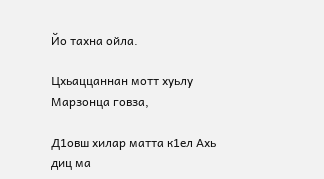Йо тахна ойла.

Цхьаццаннан мотт хуьлу Марзонца говза,

Д1овш хилар матта к1ел Ахь диц ма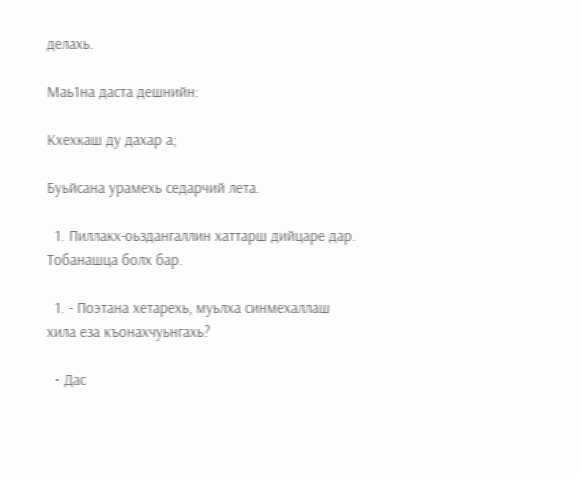делахь.

Маь1на даста дешнийн:

Кхехкаш ду дахар а;

Буьйсана урамехь седарчий лета.

  1. Пиллакх-оьздангаллин хаттарш дийцаре дар. Тобанашца болх бар.

  1. - Поэтана хетарехь, муьлха синмехаллаш хила еза къонахчуьнгахь?

  • Дас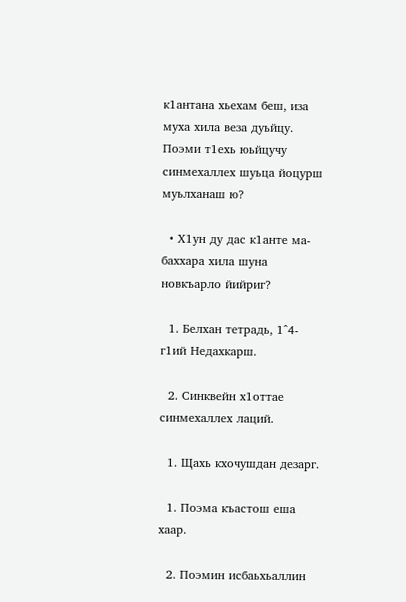к1антана хьехам беш, иза муха хила веза дуьйцу. Поэми т1ехь юьйцучу синмехаллех шуьца йоцурш муьлханаш ю?

  • Х1ун ду дас к1анте ма-баххара хила шуна новкъарло йийриг?

  1. Белхан тетрадь, 1^4-г1ий Недахкарш.

  2. Синквейн х1оттае синмехаллех лаций.

  1. Щахь кхочушдан дезарг.

  1. Поэма къастош еша хаар.

  2. Поэмин исбаьхьаллин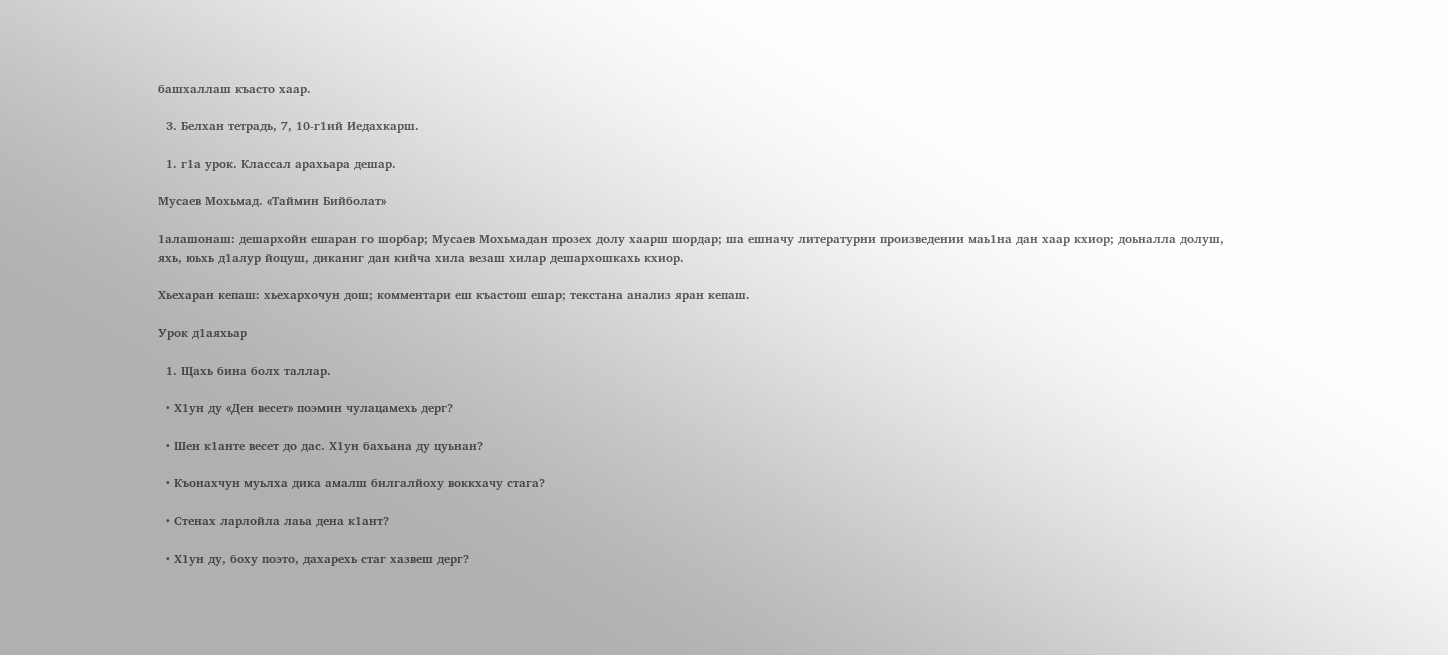башхаллаш къасто хаар.

  3. Белхан тетрадь, 7, 10-г1ий Иедахкарш.

  1. г1а урок. Классал арахьара дешар.

Мусаев Мохьмад. «Таймин Бийболат»

1алашонаш: дешархойн ешаран го шорбар; Мусаев Мохьмадан прозех долу хаарш шордар; ша ешначу литературни произведении маь1на дан хаар кхиор; доьналла долуш, яхь, юьхь д1алур йоцуш, диканиг дан кийча хила везаш хилар дешархошкахь кхиор.

Хьехаран кепаш: хьехархочун дош; комментари еш къастош ешар; текстана анализ яран кепаш.

Урок д1аяхьар

  1. Щахь бина болх таллар.

  • Х1ун ду «Ден весет» поэмин чулацамехь дерг?

  • Шен к1анте весет до дас. Х1ун бахьана ду цуьнан?

  • Къонахчун муьлха дика амалш билгалйоху воккхачу стага?

  • Стенах ларлойла лаьа дена к1ант?

  • Х1ун ду, боху поэто, дахарехь стаг хазвеш дерг?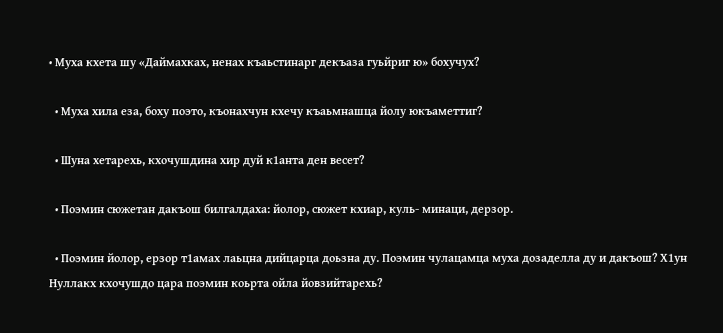• Муха кхета шу «Даймахках, ненах къаьстинарг декъаза гуьйриг ю» бохучух?

  • Муха хила еза, боху поэто, къонахчун кхечу къаьмнашца йолу юкъаметтиг?

  • Шуна хетарехь, кхочушдина хир дуй к1анта ден весет?

  • Поэмин сюжетан дакъош билгалдаха: йолор, сюжет кхиар, куль- минаци, дерзор.

  • Поэмин йолор, ерзор т1амах лаьцна дийцарца доьзна ду. Поэмин чулацамца муха дозаделла ду и дакъош? Х1ун Нуллакх кхочушдо цара поэмин коьрта ойла йовзийтарехь?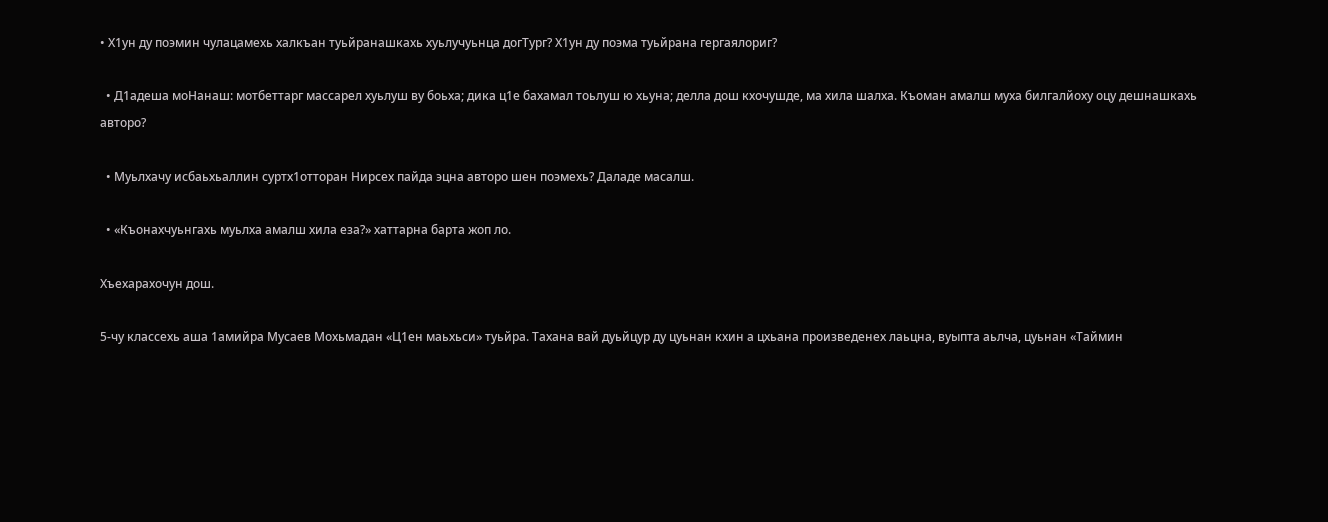• Х1ун ду поэмин чулацамехь халкъан туьйранашкахь хуьлучуьнца догТург? Х1ун ду поэма туьйрана гергаялориг?

  • Д1адеша моНанаш: мотбеттарг массарел хуьлуш ву боьха; дика ц1е бахамал тоьлуш ю хьуна; делла дош кхочушде, ма хила шалха. Къоман амалш муха билгалйоху оцу дешнашкахь авторо?

  • Муьлхачу исбаьхьаллин суртх1отторан Нирсех пайда эцна авторо шен поэмехь? Даладе масалш.

  • «Къонахчуьнгахь муьлха амалш хила еза?» хаттарна барта жоп ло.

Хъехарахочун дош.

5-чу классехь аша 1амийра Мусаев Мохьмадан «Ц1ен маьхьси» туьйра. Тахана вай дуьйцур ду цуьнан кхин а цхьана произведенех лаьцна, вуыпта аьлча, цуьнан «Таймин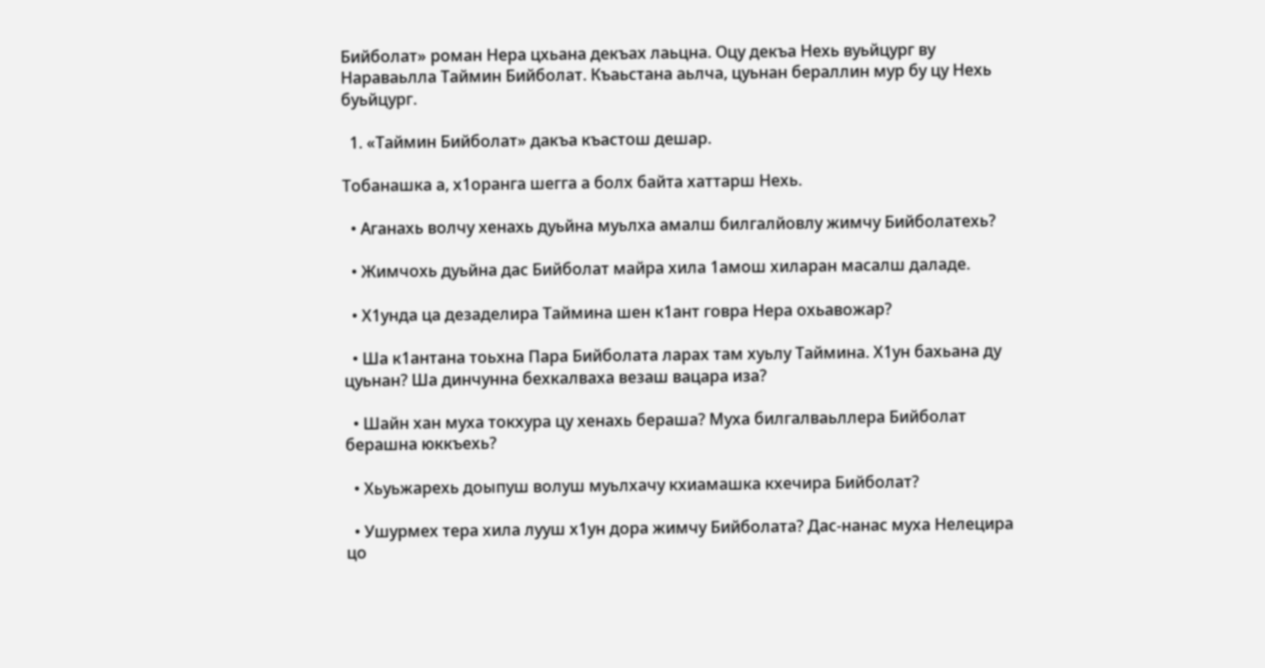Бийболат» роман Нера цхьана декъах лаьцна. Оцу декъа Нехь вуьйцург ву Нараваьлла Таймин Бийболат. Къаьстана аьлча, цуьнан бераллин мур бу цу Нехь буьйцург.

  1. «Таймин Бийболат» дакъа къастош дешар.

Тобанашка а, х1оранга шегга а болх байта хаттарш Нехь.

  • Аганахь волчу хенахь дуьйна муьлха амалш билгалйовлу жимчу Бийболатехь?

  • Жимчохь дуьйна дас Бийболат майра хила 1амош хиларан масалш даладе.

  • Х1унда ца дезаделира Таймина шен к1ант говра Нера охьавожар?

  • Ша к1антана тоьхна Пара Бийболата ларах там хуьлу Таймина. Х1ун бахьана ду цуьнан? Ша динчунна бехкалваха везаш вацара иза?

  • Шайн хан муха токхура цу хенахь бераша? Муха билгалваьллера Бийболат берашна юккъехь?

  • Хьуьжарехь доыпуш волуш муьлхачу кхиамашка кхечира Бийболат?

  • Ушурмех тера хила лууш х1ун дора жимчу Бийболата? Дас-нанас муха Нелецира цо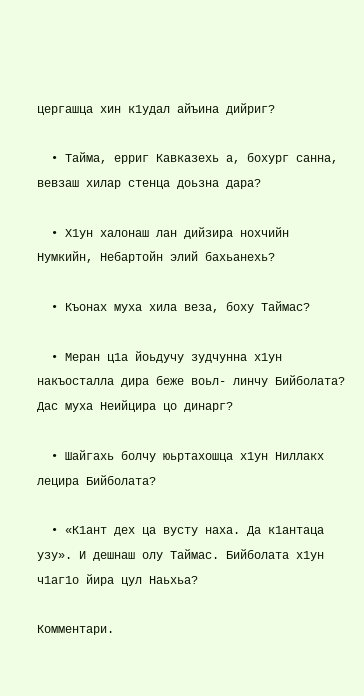цергашца хин к1удал айъина дийриг?

  • Тайма, ерриг Кавказехь а, бохург санна, вевзаш хилар стенца доьзна дара?

  • Х1ун халонаш лан дийзира нохчийн Нумкийн, Небартойн элий бахьанехь?

  • Къонах муха хила веза, боху Таймас?

  • Меран ц1а йоьдучу зудчунна х1ун накъосталла дира беже воьл- линчу Бийболата? Дас муха Неийцира цо динарг?

  • Шайгахь болчу юьртахошца х1ун Ниллакх лецира Бийболата?

  • «К1ант дех ца вусту наха. Да к1антаца узу». И дешнаш олу Таймас. Бийболата х1ун ч1аг1о йира цул Наьхьа?

Комментари.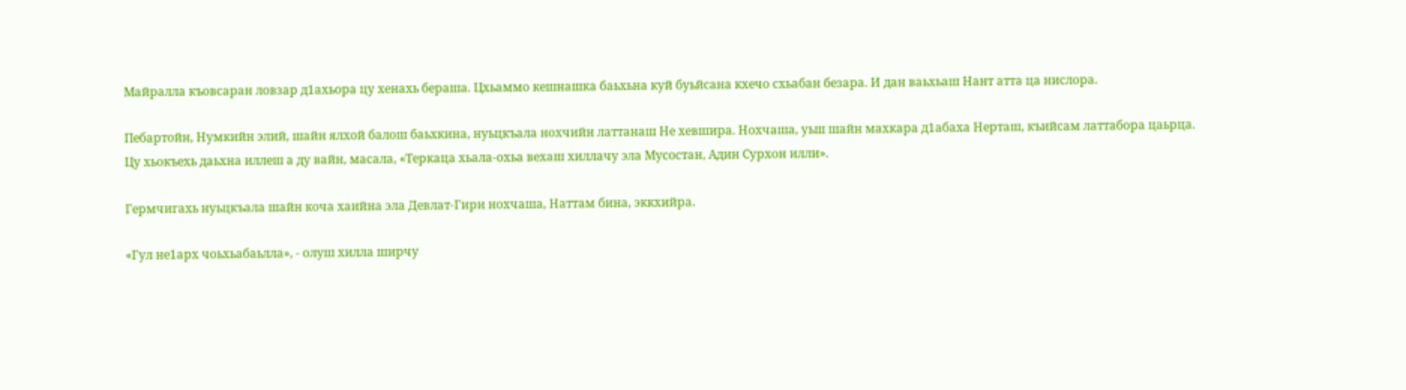Майралла къовсаран ловзар д1ахьора цу хенахь бераша. Цхьаммо кешнашка баьхьна куй буьйсана кхечо схьабан безара. И дан ваьхьаш Нант атта ца нислора.

Пебартойн, Нумкийн элий, шайн ялхой балош баьхкина, нуьцкъала нохчийн латтанаш Не хевшира. Нохчаша, уьш шайн махкара д1абаха Нерташ, къийсам латтабора цаьрца. Цу хьокъехь даьхна иллеш а ду вайн, масала, «Теркаца хьала-охьа вехаш хиллачу эла Мусостан, Адин Сурхон илли».

Гермчигахь нуьцкъала шайн коча хаийна эла Девлат-Гири нохчаша, Наттам бина, эккхийра.

«Гул не1арх чоьхьабаьлла», - олуш хилла ширчу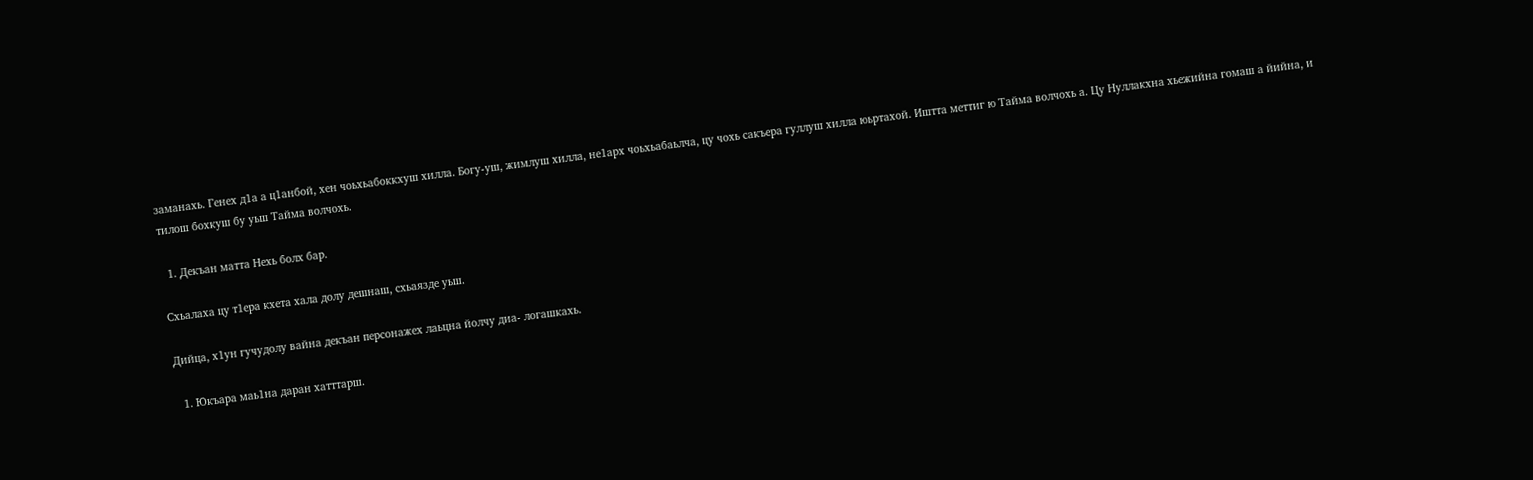заманахь. Генех д1а а ц1анбой, хен чоьхьабоккхуш хилла. Богу-уш, жимлуш хилла, не1арх чоьхьабаьлча, цу чохь сакъера гуллуш хилла юьртахой. Иштта меттиг ю Тайма волчохь а. Цу Нуллакхна хьежийна гомаш а йийна, и тилош бохкуш бу уьш Тайма волчохь.

  1. Декъан матта Нехь болх бар.

Схьалаха цу т1ера кхета хала долу дешнаш, схьаязде уьш.

Дийца, х1ун гучудолу вайна декъан персонажех лаьцна йолчу диа- логашкахь.

  1. Юкъара маь1на даран хатттарш.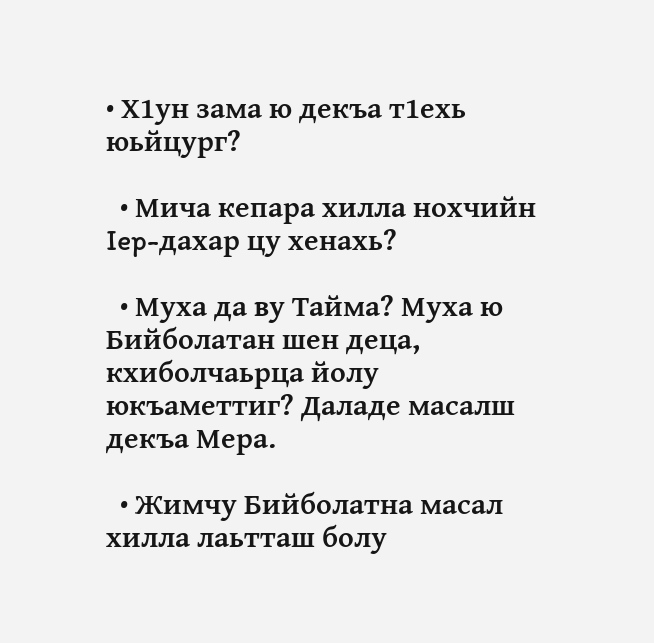• Х1ун зама ю декъа т1ехь юьйцург?

  • Мича кепара хилла нохчийн Iep-дахар цу хенахь?

  • Муха да ву Тайма? Муха ю Бийболатан шен деца, кхиболчаьрца йолу юкъаметтиг? Даладе масалш декъа Мера.

  • Жимчу Бийболатна масал хилла лаьтташ болу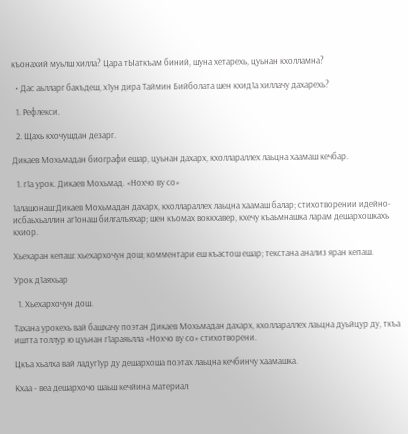къонахий муьлш хилла? Цара тЫаткъам биний, шуна хетарехь, цуьнан кхолламна?

  • Дас аьлларг бакъдеш, х1ун дира Таймин Бийболата шен кхид1а хиллачу дахарехь?

  1. Рефлекси.

  2. Щахь кхочушдан дезарг.

Дикаев Мохьмадан биографи ешар, цуьнан дахарх, кхоллараллех лаьцна хаамаш кечбар.

  1. г1а урок. Дикаев Мохьмад. «Нохчо ву со»

1алашонаш:Дикаев Мохьмадан дахарх, кхоллараллех лаьцна хаамаш балар; стихотворении идейно-исбаьхьаллин аг1онаш билгалъяхар; шен къомах воккхавер, кхечу къаьмнашка ларам дешархошкахь кхиор.

Хьехаран кепаш: хьехархочун дош; комментари еш къастош ешар; текстана анализ яран кепаш.

Урок д1аяхьар

  1. Хьехархочун дош.

Тахана урокехь вай башхачу поэтан Дикаев Мохьмадан дахарх, кхоллараллех лаьцна дуьйцур ду, ткъа иштта толлур ю цуьнан г1араяьлла «Нохчо ву со» стихотворени.

Цкъа хьалха вай ладуг1ур ду дешархоша поэтах лаьцна кечбинчу хаамашка.

Кхаа - веа дешархочо шаьш кечйина материал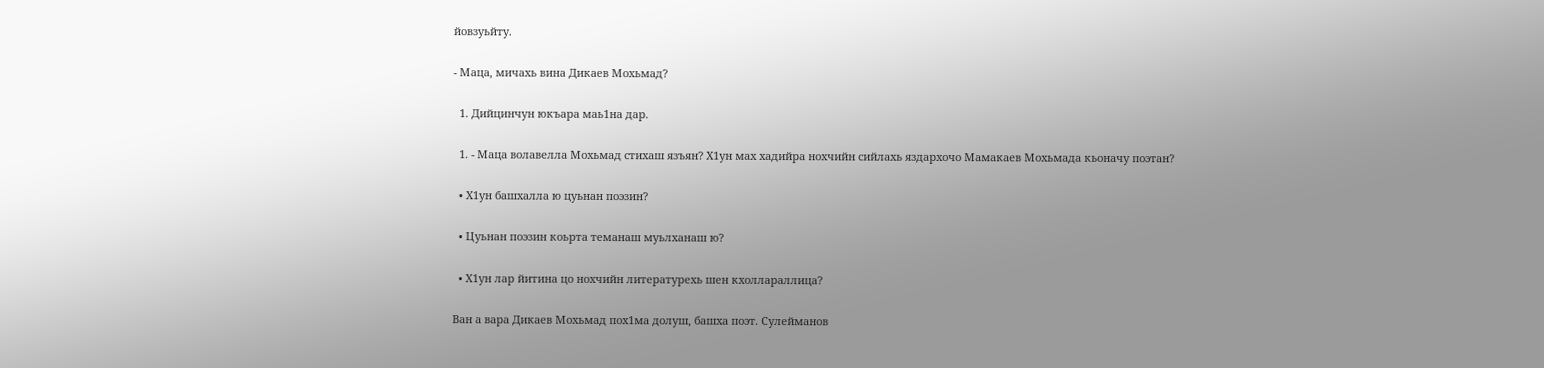йовзуьйту.

- Маца, мичахь вина Дикаев Мохьмад?

  1. Дийцинчун юкъара маь1на дар.

  1. - Маца волавелла Мохьмад стихаш язъян? Х1ун мах хадийра нохчийн сийлахь яздархочо Мамакаев Мохьмада кьоначу поэтан?

  • Х1ун башхалла ю цуьнан поэзин?

  • Цуьнан поэзин коьрта теманаш муьлханаш ю?

  • Х1ун лар йитина цо нохчийн литературехь шен кхоллараллица?

Ван а вара Дикаев Мохьмад пох1ма долуш, башха поэт. Сулейманов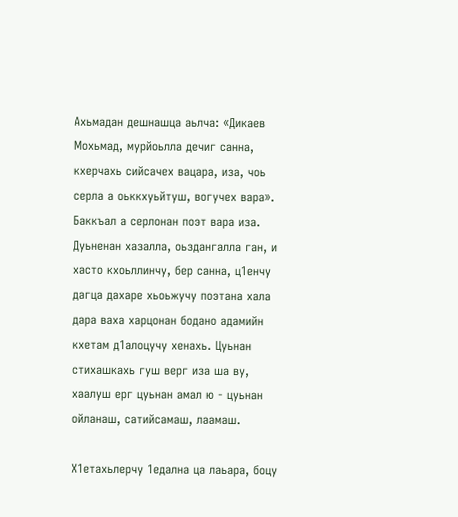Ахьмадан дешнашца аьлча: «Дикаев Мохьмад, мурйоьлла дечиг санна, кхерчахь сийсачех вацара, иза, чоь серла а оьккхуьйтуш, вогучех вара». Баккъал а серлонан поэт вара иза. Дуьненан хазалла, оьздангалла ган, и хасто кхоьллинчу, бер санна, ц1енчу дагца дахаре хьоьжучу поэтана хала дара ваха харцонан бодано адамийн кхетам д1алоцучу хенахь. Цуьнан стихашкахь гуш верг иза ша ву, хаалуш ерг цуьнан амал ю - цуьнан ойланаш, сатийсамаш, лаамаш.

Х1етахьлерчу 1едална ца лаьара, боцу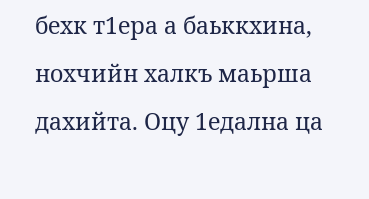бехк т1ера а баьккхина, нохчийн халкъ маьрша дахийта. Оцу 1едална ца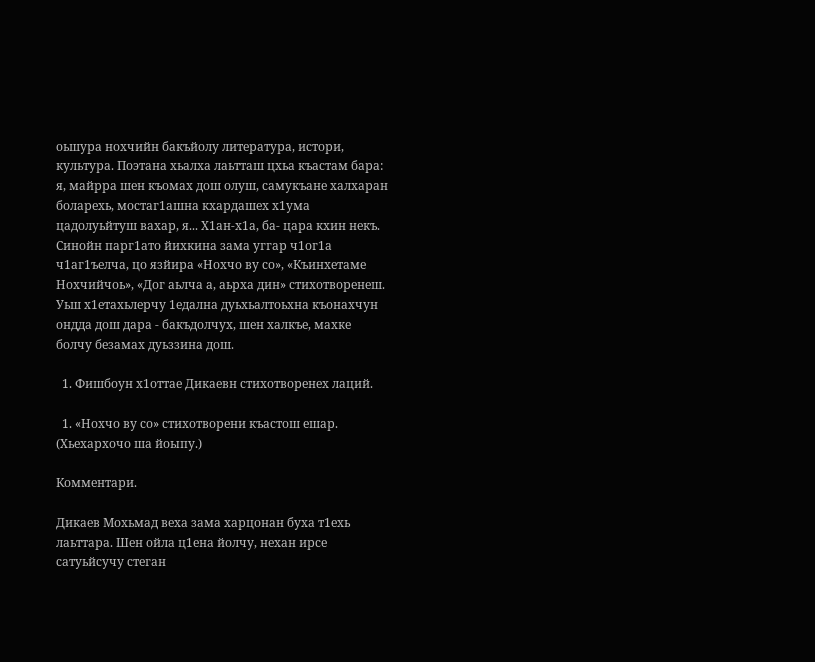оьшура нохчийн бакъйолу литература, истори, культура. Поэтана хьалха лаьтташ цхьа къастам бара: я, майрра шен къомах дош олуш, самукъане халхаран боларехь, мостаг1ашна кхардашех х1ума цадолуьйтуш вахар, я... Х1ан-х1а, ба- цара кхин некъ. Синойн парг1ато йихкина зама уггар ч1ог1а ч1аг1ъелча, цо язйира «Нохчо ву со», «Къинхетаме Нохчийчоь», «Дог аьлча а, аьрха дин» стихотворенеш. Уьш х1етахьлерчу 1едална дуьхьалтоьхна къонахчун ондда дош дара - бакъдолчух, шен халкъе, махке болчу безамах дуьззина дош.

  1. Фишбоун х1оттае Дикаевн стихотворенех лаций.

  1. «Нохчо ву со» стихотворени къастош ешар. (Хьехархочо ша йоыпу.)

Комментари.

Дикаев Мохьмад веха зама харцонан буха т1ехь лаьттара. Шен ойла ц1ена йолчу, нехан ирсе сатуьйсучу стеган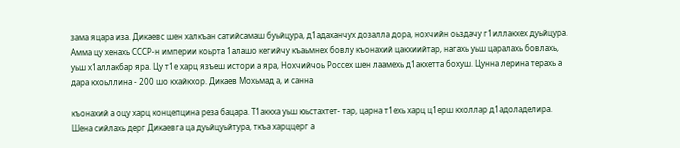зама яцара иза. Дикаевс шен халкъан сатийсамаш буьйцура, д1адаханчух дозалла дора, нохчийн оьздачу г1иллакхех дуьйцура. Амма цу хенахь СССР-н империи коьрта 1алашо кегийчу къаьмнех бовлу къонахий цакхиийтар, нагахь уьш царалахь бовлахь, уьш х1аллакбар яра. Цу т1е харц язъеш истори а яра, Нохчийчоь Россех шен лаамехь д1акхетта бохуш. Цунна лерина терахь а дара кхоьллина - 200 шо кхайкхор. Дикаев Мохьмад а, и санна

къонахий а оцу харц концепцина реза бацара. Т1аккха уьш юьстахтет- тар, царна т1ехь харц ц1ерш кхоллар д1адоладелира. Шена сийлахь дерг Дикаевга ца дуьйцуьйтура, ткъа харццерг а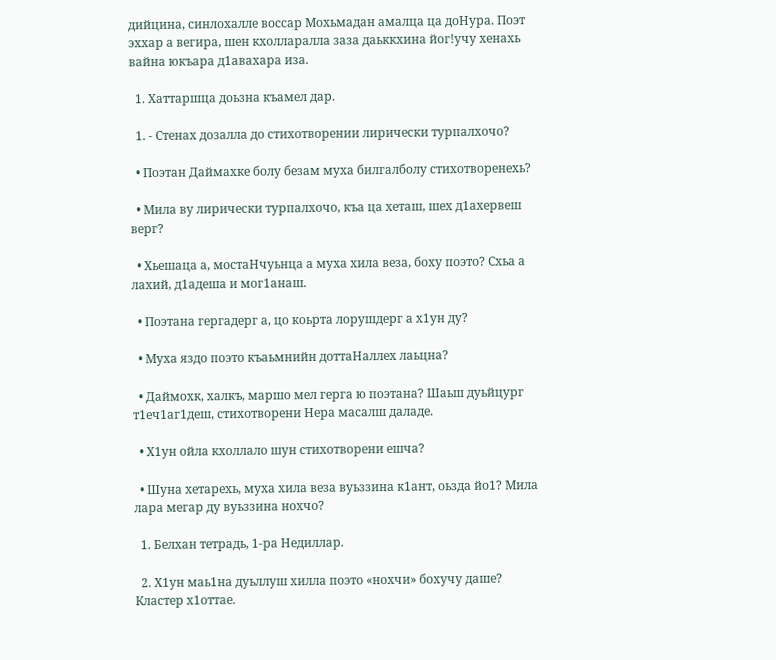дийцина, синлохалле воссар Мохьмадан амалца ца доНура. Поэт эххар а вегира, шен кхолларалла заза даьккхина йог!учу хенахь вайна юкъара д1авахара иза.

  1. Хаттаршца доьзна къамел дар.

  1. - Стенах дозалла до стихотворении лирически турпалхочо?

  • Поэтан Даймахке болу безам муха билгалболу стихотворенехь?

  • Мила ву лирически турпалхочо, къа ца хеташ, шех д1ахервеш верг?

  • Хьешаца а, мостаНчуьнца а муха хила веза, боху поэто? Схьа а лахий, д1адеша и мог1анаш.

  • Поэтана гергадерг а, цо коьрта лорушдерг а х1ун ду?

  • Муха яздо поэто къаьмнийн доттаНаллех лаьцна?

  • Даймохк, халкъ, маршо мел герга ю поэтана? Шаьш дуьйцург т1еч1аг1деш, стихотворени Нера масалш даладе.

  • Х1ун ойла кхоллало шун стихотворени ешча?

  • Шуна хетарехь, муха хила веза вуьззина к1ант, оьзда йо1? Мила лара мегар ду вуьззина нохчо?

  1. Белхан тетрадь, 1-ра Недиллар.

  2. Х1ун маь1на дуьллуш хилла поэто «нохчи» бохучу даше? Кластер х1оттае.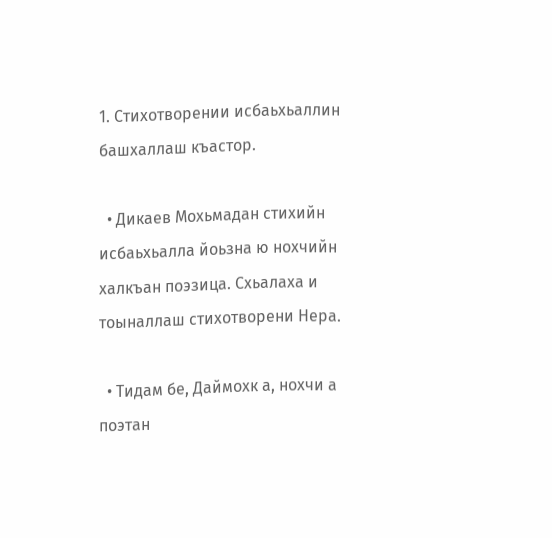1. Стихотворении исбаьхьаллин башхаллаш къастор.

  • Дикаев Мохьмадан стихийн исбаьхьалла йоьзна ю нохчийн халкъан поэзица. Схьалаха и тоыналлаш стихотворени Нера.

  • Тидам бе, Даймохк а, нохчи а поэтан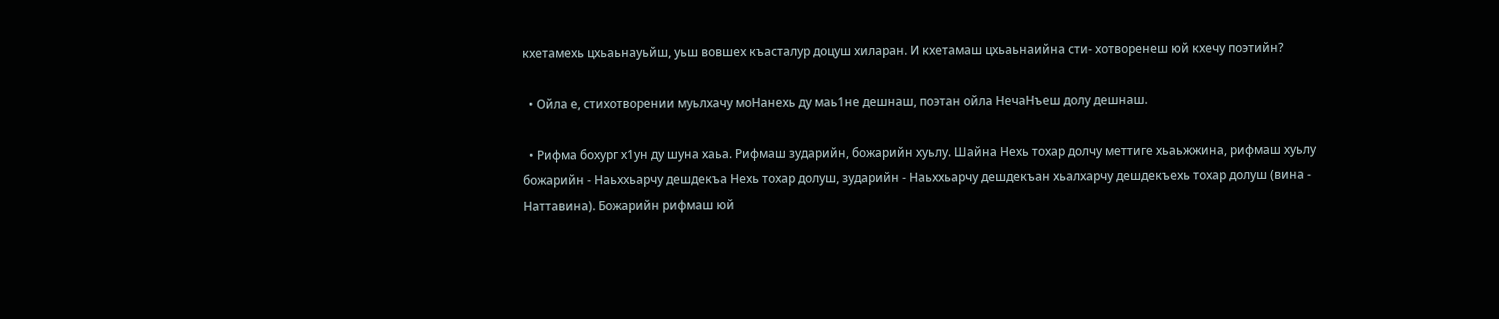кхетамехь цхьаьнауьйш, уьш вовшех къасталур доцуш хиларан. И кхетамаш цхьаьнаийна сти- хотворенеш юй кхечу поэтийн?

  • Ойла е, стихотворении муьлхачу моНанехь ду маь1не дешнаш, поэтан ойла НечаНъеш долу дешнаш.

  • Рифма бохург х1ун ду шуна хаьа. Рифмаш зударийн, божарийн хуьлу. Шайна Нехь тохар долчу меттиге хьаьжжина, рифмаш хуьлу божарийн - Наьххьарчу дешдекъа Нехь тохар долуш, зударийн - Наьххьарчу дешдекъан хьалхарчу дешдекъехь тохар долуш (вина - Наттавина). Божарийн рифмаш юй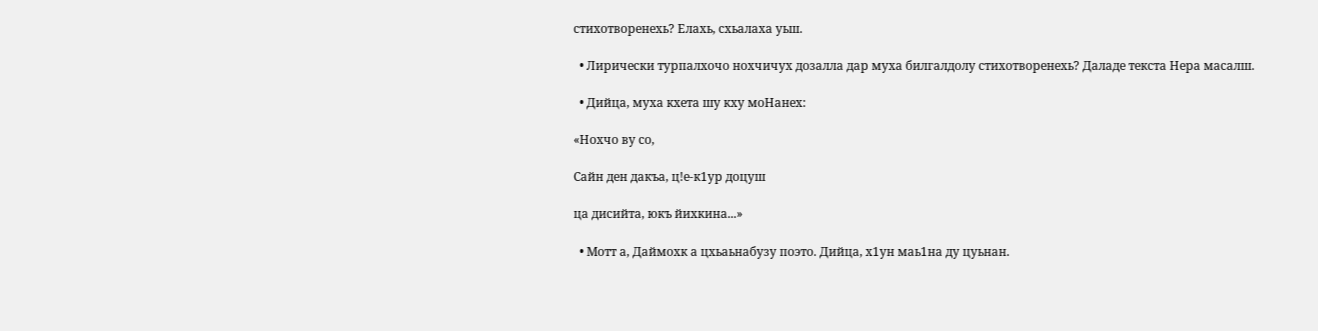стихотворенехь? Елахь, схьалаха уьш.

  • Лирически турпалхочо нохчичух дозалла дар муха билгалдолу стихотворенехь? Даладе текста Нера масалш.

  • Дийца, муха кхета шу кху моНанех:

«Нохчо ву со,

Сайн ден дакъа, ц!е-к1ур доцуш

ца дисийта, юкъ йихкина...»

  • Мотт а, Даймохк а цхьаьнабузу поэто. Дийца, х1ун маь1на ду цуьнан.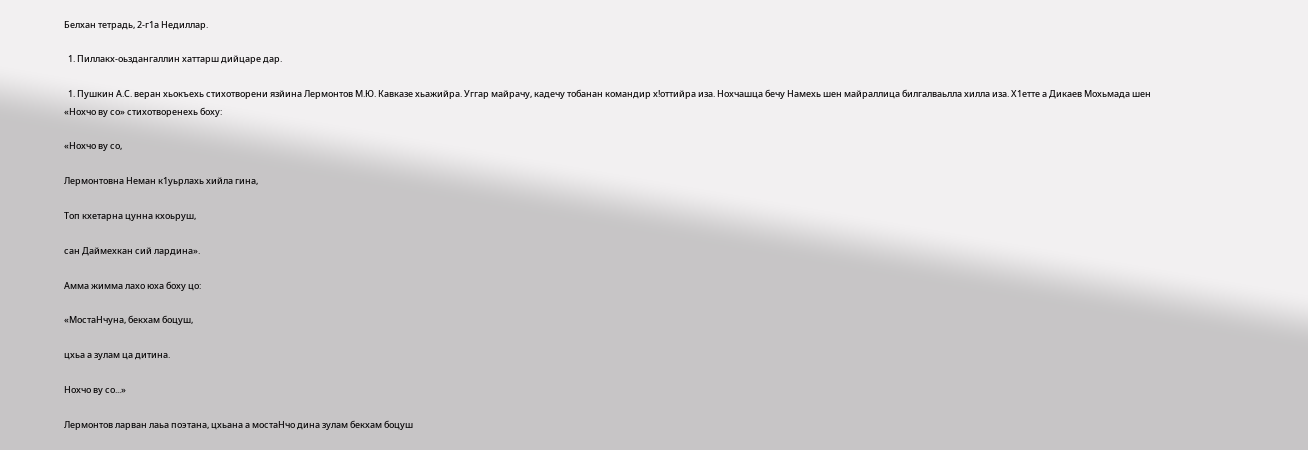Белхан тетрадь, 2-г1а Недиллар.

  1. Пиллакх-оьздангаллин хаттарш дийцаре дар.

  1. Пушкин А.С. веран хьокъехь стихотворени язйина Лермонтов М.Ю. Кавказе хьажийра. Уггар майрачу, кадечу тобанан командир х!оттийра иза. Нохчашца бечу Намехь шен майраллица билгалваьлла хилла иза. Х1етте а Дикаев Мохьмада шен «Нохчо ву со» стихотворенехь боху:

«Нохчо ву со,

Лермонтовна Неман к1уьрлахь хийла гина,

Топ кхетарна цунна кхоьруш,

сан Даймехкан сий лардина».

Амма жимма лахо юха боху цо:

«МостаНчуна, бекхам боцуш,

цхьа а зулам ца дитина.

Нохчо ву со...»

Лермонтов ларван лаьа поэтана, цхьана а мостаНчо дина зулам бекхам боцуш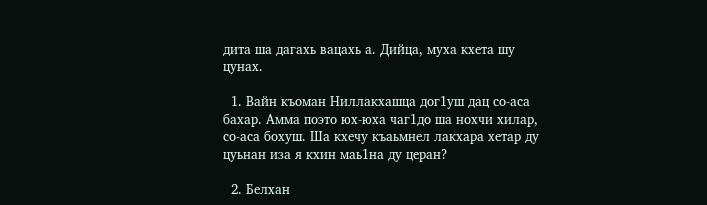дита ша дагахь вацахь а. Дийца, муха кхета шу цунах.

  1. Вайн къоман Ниллакхашца дог1уш дац со-аса бахар. Амма поэто юх-юха чаг1до ша нохчи хилар, со-аса бохуш. Ша кхечу къаьмнел лакхара хетар ду цуьнан иза я кхин маь1на ду церан?

  2. Белхан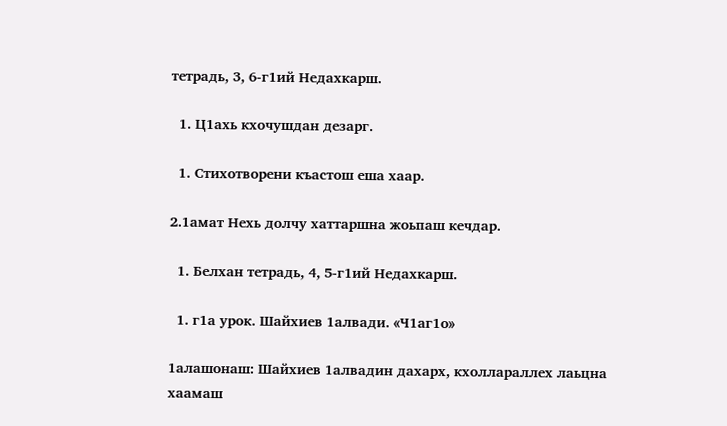тетрадь, 3, 6-г1ий Недахкарш.

  1. Ц1ахь кхочушдан дезарг.

  1. Стихотворени къастош еша хаар.

2.1амат Нехь долчу хаттаршна жоьпаш кечдар.

  1. Белхан тетрадь, 4, 5-г1ий Недахкарш.

  1. г1а урок. Шайхиев 1алвади. «Ч1аг1о»

1алашонаш: Шайхиев 1алвадин дахарх, кхоллараллех лаьцна хаамаш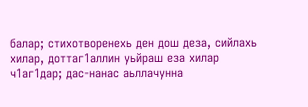балар; стихотворенехь ден дош деза, сийлахь хилар, доттаг1аллин уьйраш еза хилар ч1аг1дар; дас-нанас аьллачунна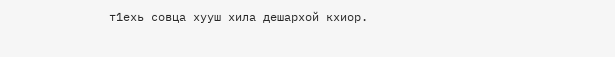т1ехь совца хууш хила дешархой кхиор.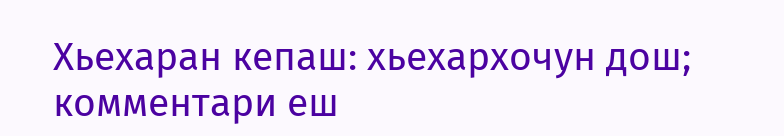Хьехаран кепаш: хьехархочун дош; комментари еш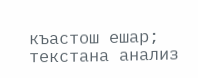къастош ешар; текстана анализ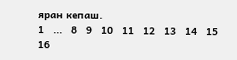яран кепаш.
1   ...   8   9   10   11   12   13   14   15   16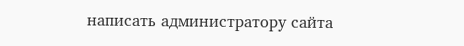написать администратору сайта